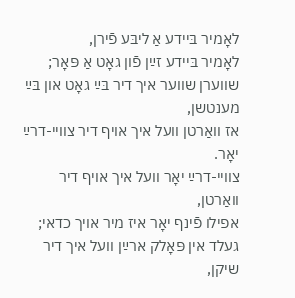לאָמיר בּיידע אַ ליבּע פֿירן,
לאָמיר בּיידע זײַן פֿון גאָט אַ פּאָר;
שווערן שווער איך דיר בּײַ גאָט און בּײַ מענטשן,
אז וואַרטן וועל איך אויף דיר צוויי-דרײַ יאָר.
צוויי-דרײַ יאָר וועל איך אויף דיר וואַרטן,
אפילו פֿינף יאָר איז מיר אויך כדאי;
געלד אין פּאָלק ארײַן וועל איך דיר שיקן,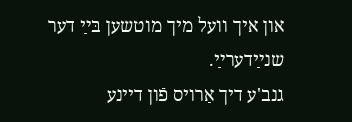און איך וועל מיך מוטשען בּײַ דער שנײַדערײַ.
גנב'ע דיך אַרויס פֿון דיינע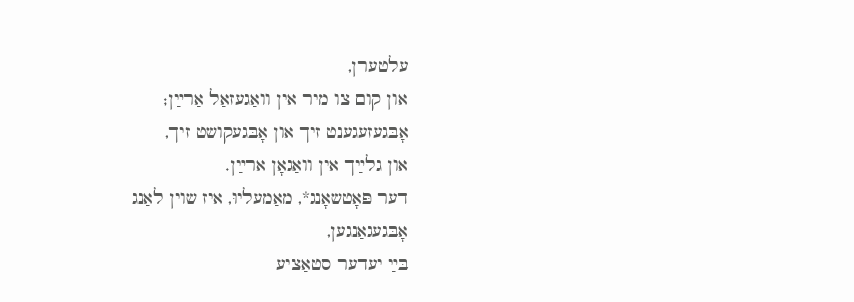עלטערן,
און קום צו מיר אין וואַגעזאַל אַרײַן;
אָבּגעזעגענט זיך און אָבּגעקושט זיך,
און גלײַך אין וואַגאָן ארײַן.
דער פּאָטשאָנג*, מאַמעליוּ, איז שוין לאַנג אָבּגעגאַנגען,
בּײַ יעדער סטאַציע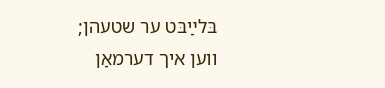בּלײַבּט ער שטעהן;
ווען איך דערמאַן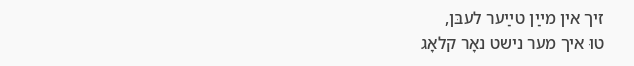זיך אין מײַן טײַער לעבּן,
טוּ איך מער נישט נאָר קלאָג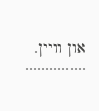און וויין.
...............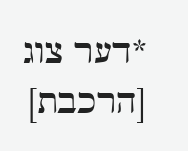*דער צוג [הרכבת]